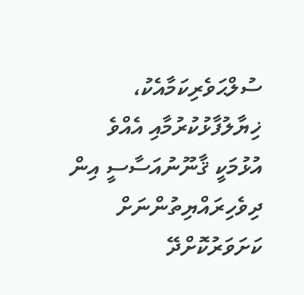ސުލްޙަވެރިކަމާއެކު، ޚިޔާލުފާޅުކުރުމާއި އެއްވެ އުޅުމަކީ ޤާނޫނުއަސާސީ އިން ދިވެހިރައްޔިތުންނަށް ކަށަވަރުކޮށްދޭ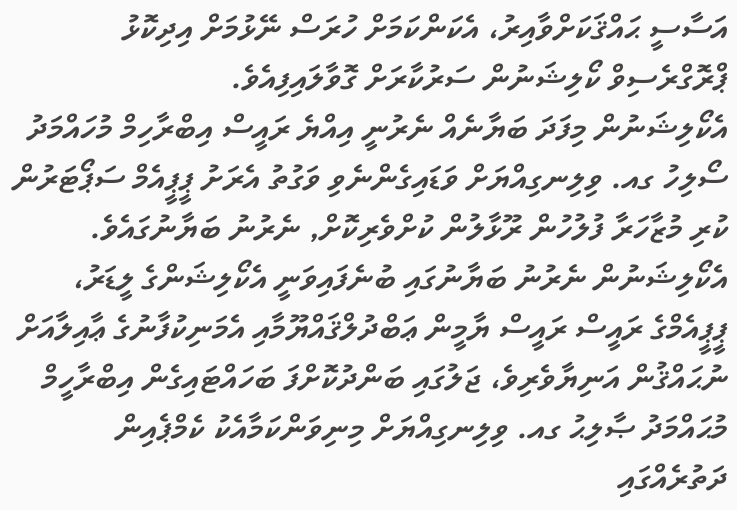އަސާސީ ޙައްޤަކަށްވާއިރު، އެކަންކަމަށް ހުރަސް ނޭޅުމަށް އިދިކޮޅު ޕްރޮގްރެސިވް ކޯލިޝަނުން ސަރުކާރަށް ގޮވާލައިފިއެވެ.
އެކޯލިޝަނުން މިފަދަ ބަޔާނެއް ނެރުނީ އިއްޔެ ރައީސް އިބްރާހިމް މުހައްމަދު ސޯލިހު ގއ. ވިލިނގިއްޔަށް ވަޑައިގެންނެވި ވަގުތު އެރަށު ޕީޕީއެމް ސަޕޯޓަރުން ކުރި މުޒާހަރާ ފުލުހުން ރޫޅާލުން ކުށްވެރިކޮށް, ނެރުނު ބަޔާނުގައެވެ. އެކޯލިޝަނުން ނެރުނު ބަޔާނުގައި ބުނެފައިވަނީ އެކޯލިޝަންގެ ލީޑަރު، ޕީޕީއެމްގެ ރައީސް ރައީސް ޔާމީން ޢަބްދުލްޤައްޔޫމާއި އެމަނިކުފާނުގެ ޢާއިލާއަށް ނުޙައްޤުން އަނިޔާވެރިވެ، ޖަލުގައި ބަންދުކޮށްފަ ބަހައްޓައިގެން އިބްރާހީމް މުޙައްމަދު ޞާލިޙު ގއ. ވިލިނގިއްޔަށް މިނިވަންކަމާއެކު ކެމްޕެއިން ދަތުރެއްގައި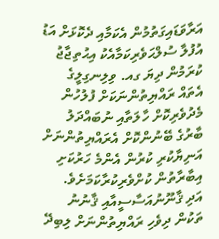އަރާވަޑައިގަތުމުން އެކަމާއި ދެކޮޅަށް އަޑު އުފުލާ ސުލްޙަވެރިކަމާއެކު އިޙުތިޖާޖު ކުރަމުން ދިޔަ ގއ. ވިލިނގިލީގެ އެތައް ރައްޔިތުންނަކަށް ފުލުހުން މެދުވެރިކޮށް ހާލަތާއި ނުބައްދަލު ބާރުގެ ބޭނުންކޮށް އެރައްޔިތުންނަށް އަނިޔާކުރި ކުރުން އެންމެ ހަރުކަށި އިބާރާތުން ކުށްވެރިކުރާކަމަށެވެ.
އަދި ޤާނޫނުއަސާސީއާއި ޤާނުނު ތަކުން ދިވެހި ރައްޔިތުންނަށް ލިބިދޭ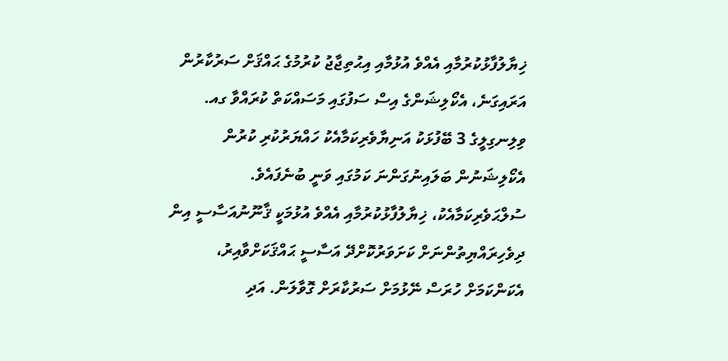ޚިޔާލުފާޅުކުރުމާއި އެއްވެ އުޅުމާއި އިޙުތިޖާޖު ކުރުމުގެ ޙައްޤަށް ސަރުކާރުން އަރައިގަނެ، އެކޯލިޝަންގެ އިސް ސަފުގައި މަސައްކަތް ކުރައްވާ ގއ. ވިލިނގިލީގެ 3 ބޭފުޅަކު އަނިޔާވެރިކަމާއެކު ހައްޔަރުކުރި ކުރުން އެކޯލިޝަނުން ބަލައިނުގަންނަ ކަމުގައި ވަނީ ބުނެފައެވެ.
ސުލްޙަވެރިކަމާއެކު، ޚިޔާލުފާޅުކުރުމާއި އެއްވެ އުޅުމަކީ ޤާނޫނުއަސާސީ އިން ދިވެހިރައްޔިތުންނަށް ކަށަވަރުކޮށްދޭ އަސާސީ ޙައްޤަކަށްވާއިރު، އެކަންކަމަށް ހުރަސް ނޭޅުމަށް ސަރުކާރަށް ގޮވާލަން. އަދި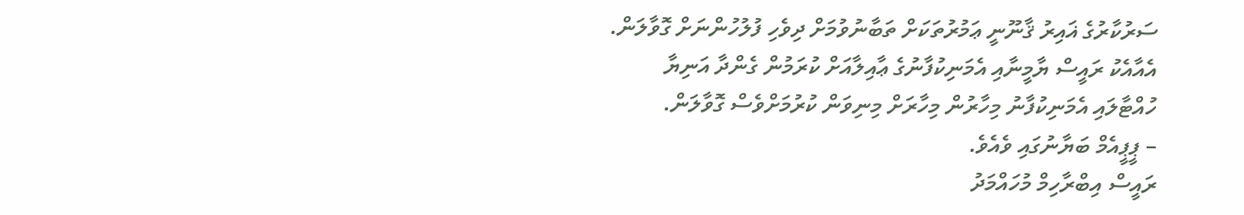ސަރުކާރުގެ ޣައިރު ޤާނޫނީ ޢަމުރުތަކަށް ތަބާނުވުމަށް ދިވެހި ފުލުހުންނަށް ގޮވާލަން. އެއާއެކު ރައީސް ޔާމީނާއި އެމަނިކުފާނުގެ ޢާއިލާއަށް ކުރަމުން ގެންދާ އަނިޔާ ހުއްޓާލައި އެމަނިކުފާނު މިހާރުން މިހާރަށް މިނިވަން ކުރުމަށްވެސް ގޮވާލަން.
– ޕީޕީއެމް ބަޔާނުގައި ވެއެވެ.
ރައީސް އިބްރާހިމް މުހައްމަދު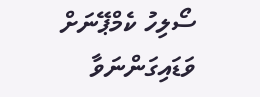ސޯލިހު ކެމްޕޭނަށް ވަޑައިގަންނަވާ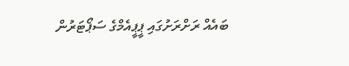ބައެއް ރަށްރަށުގައި ޕީޕީއެމްގެ ސަޕޯޓަރުން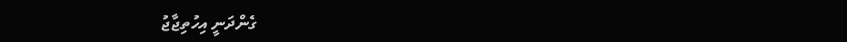ގެންދަނީ އިހުތިޖާޖު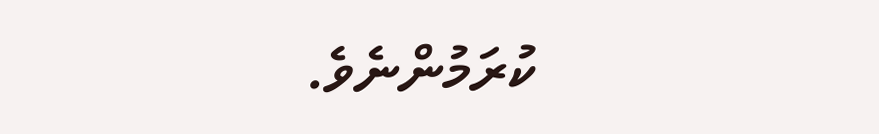ކުރަމުންނެވެ.